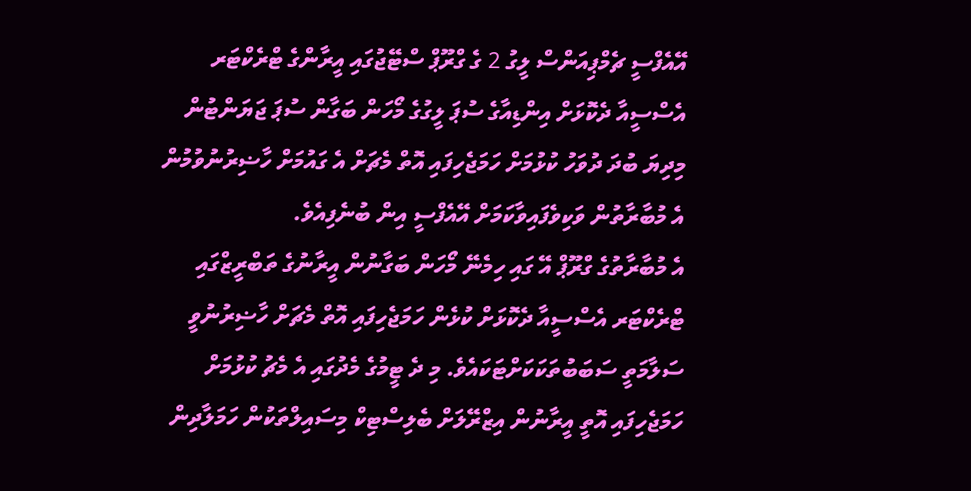އޭއެފްސީ ޗެމްޕިއަންސް ލީގު 2 ގެ ގްރޫޕް ސްޓޭޖުގައި އީރާންގެ ޓްރެކްޓަރ އެސްސީއާ ދެކޮޅަށް އިންޑިއާގެ ސުޕަ ލީގުގެ މޯހަން ބަގާން ސުޕަ ޖަޔަންޓުން މިދިޔަ ބުދަ ދުވަހު ކުޅުމަށް ހަމަޖެހިފައި އޮތް މެޗަށް އެ ގައުމަށް ހާޟިރުނުވުމުން އެ މުބާރާތުން ވަކިވެފައިވާކަމަށް އޭއެފްސީ އިން ބުނެފިއެވެ.
އެ މުބާރާތުގެ ގްރޫޕް އޭ ގައި ހިމެނޭ މޯހަން ބަގާނުން އީރާނުގެ ތަބްރީޒްގައި ޓްރެކްޓަރ އެސްސީއާ ދެކޮޅަށް ކުޅެން ހަމަޖެހިފައި އޮތް މެޗަށް ހާޟިރުނުވީ ސަލާމަތީ ސަބަބުތަކަކަށްޓަކައެވެ. މި ދެ ޓީމުގެ މެދުގައި އެ މެޗު ކުޅުމަށް ހަމަޖެހިފައި އޮތީ އީރާނުން އިޒްރޭލަށް ބެލިސްޓިކް މިސައިލްތަކުން ހަމަލާދިން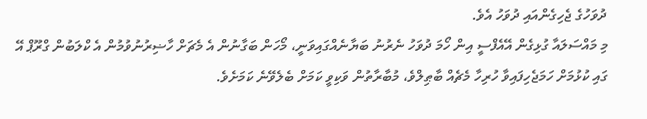ދުވަހުގެ ޖެހިގެންއައި ދުވަހު އެވެ.
މި މައްސަލައާ ގުޅިގެން އޭއެފްސީ އިން ހޯމަ ދުވަހު ނެރުނު ބަޔާނެއްގައިވަނީ، މޯހަން ބަގާނުން އެ މެޗަށް ހާޟިރުނުވުމުން އެ ކްލަބުން ގްރޫޕް އޭ ގައި ކުޅުމަށް ހަމަޖެހިފައިވާ ހުރިހާ މެޗެއް ބާޠިލްވެ، މުބާރާތުން ވަކިވީ ކަމަށް ބެލެވޭނެ ކަމަށެވެ.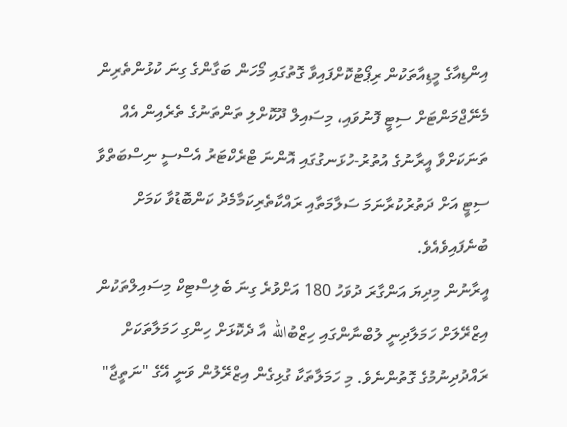އިންޑިއާގެ މީޑިއާތަކުން ރިޕޯޓުކޮށްފައިވާ ގޮތުގައި މޯހަން ބަގާންގެ ގިނަ ކުޅުންތެރިން މެނޭޖްމަންޓަށް ސިޓީ ފޮނުވައި، މިސައިލް ދޫކޮށްލި ތަންތަނުގެ ތެރެއިން އެއް ތަނަކަށްވާ އީރާނުގެ އުތުރު-ހުޅަނގުގައި އޮންނަ ޓްރެކްޓަރު އެސްސީ ނިސްބަތްވާ ސިޓީ އަށް ދަތުރުކުރާނަމަ ސަލާމަތާއި ރައްކާތެރިކަމާމެދު ކަންބޮޑުވާ ކަމަށް ބުނެފައިވެއެވެ.
އީރާނުން މިދިޔަ އަންގާރަ ދުވަހު 180 އަށްވުރެ ގިނަ ބެލިސްޓިކް މިސައިލްތަކުން އިޒްރޭލަށް ހަމަލާދިނީ ލުބްނާންގައި ހިޒްބުالله އާ ދެކޮޅަށް ހިންގި ހަމަލާތަކަށް ރައްދުދިނުމުގެ ގޮތުންނެވެ. މި ހަމަލާތަކާ ގުޅިގެން އިޒްރޭލުން ވަނީ އޭގެ "ނަތީޖާ"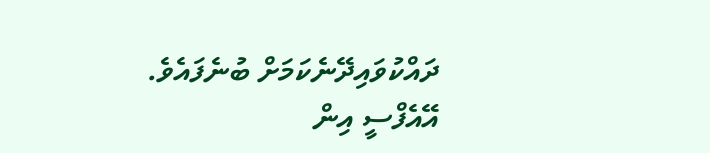ދައްކުވައިދޭނެކަމަށް ބުނެފައެވެ.
އޭއެފްސީ އިން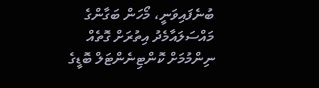ބުނެފައިވަނީ، މޯހަން ބަގާންގެ މައްސަލައާމެދު އިތުރަށް ގޮތެއް ނިންމުމަށް ކޮންޓިނެންޓަލް ބޮޑީގެ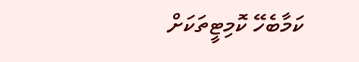ކަމާބެހޭ ކޮމިޓީތަކަށް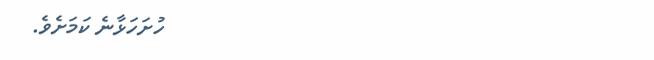ހުށަހަޅާނެ ކަމަށެވެ.